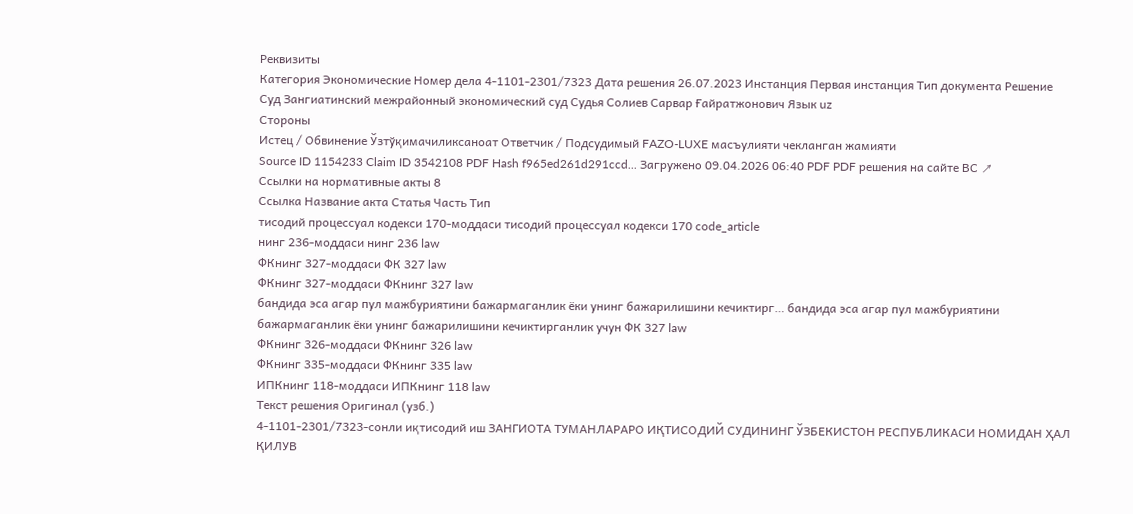Реквизиты
Категория Экономические Номер дела 4-1101-2301/7323 Дата решения 26.07.2023 Инстанция Первая инстанция Тип документа Решение Суд Зангиатинский межрайонный экономический суд Судья Солиев Сарвар Ғайратжонович Язык uz
Стороны
Истец / Обвинение Ўзтўқимачиликсаноат Ответчик / Подсудимый FAZO-LUXE масъулияти чекланган жамияти
Source ID 1154233 Claim ID 3542108 PDF Hash f965ed261d291ccd... Загружено 09.04.2026 06:40 PDF PDF решения на сайте ВС ↗
Ссылки на нормативные акты 8
Ссылка Название акта Статья Часть Тип
тисодий процессуал кодекси 170-моддаси тисодий процессуал кодекси 170 code_article
нинг 236-моддаси нинг 236 law
ФКнинг 327-моддаси ФК 327 law
ФКнинг 327-моддаси ФКнинг 327 law
бандида эса агар пул мажбуриятини бажармаганлик ёки унинг бажарилишини кечиктирг… бандида эса агар пул мажбуриятини бажармаганлик ёки унинг бажарилишини кечиктирганлик учун ФК 327 law
ФКнинг 326-моддаси ФКнинг 326 law
ФКнинг 335-моддаси ФКнинг 335 law
ИПКнинг 118-моддаси ИПКнинг 118 law
Текст решения Оригинал (узб.)
4-1101-2301/7323-сонли иқтисодий иш ЗАНГИОТА ТУМАНЛАРАРО ИҚТИСОДИЙ СУДИНИНГ ЎЗБЕКИСТОН РЕСПУБЛИКАСИ НОМИДАН ҲАЛ ҚИЛУВ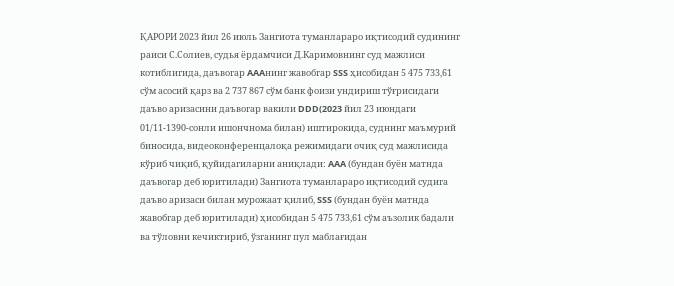ҚАРОРИ 2023 йил 26 июль Зангиота туманлараро иқтисодий судининг раиси С.Солиев, судья ёрдамчиси Д.Каримовнинг суд мажлиси котиблигида, даъвогар AAAнинг жавобгар SSS ҳисобидан 5 475 733,61 сўм асосий қарз ва 2 737 867 сўм банк фоизи ундириш тўғрисидаги даъво аризасини даъвогар вакили DDD(2023 йил 23 июндаги 01/11-1390-сонли ишончнома билан) иштирокида, суднинг маъмурий биносида, видеоконференцалоқа режимидаги очиқ суд мажлисида кўриб чиқиб, қуйидагиларни аниқлади: AAA (бундан буён матнда даъвогар деб юритилади) Зангиота туманлараро иқтисодий судига даъво аризаси билан мурожаат қилиб, SSS (бундан буён матнда жавобгар деб юритилади) ҳисобидан 5 475 733,61 сўм аъзолик бадали ва тўловни кечиктириб, ўзганинг пул маблағидан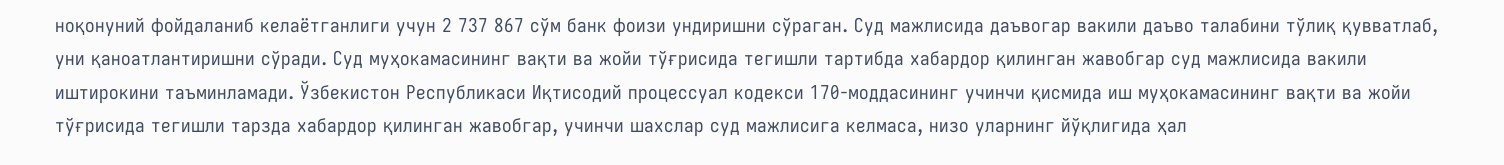ноқонуний фойдаланиб келаётганлиги учун 2 737 867 сўм банк фоизи ундиришни сўраган. Суд мажлисида даъвогар вакили даъво талабини тўлиқ қувватлаб, уни қаноатлантиришни сўради. Суд муҳокамасининг вақти ва жойи тўғрисида тегишли тартибда хабардор қилинган жавобгар суд мажлисида вакили иштирокини таъминламади. Ўзбекистон Республикаси Иқтисодий процессуал кодекси 170-моддасининг учинчи қисмида иш муҳокамасининг вақти ва жойи тўғрисида тегишли тарзда хабардор қилинган жавобгар, учинчи шахслар суд мажлисига келмаса, низо уларнинг йўқлигида ҳал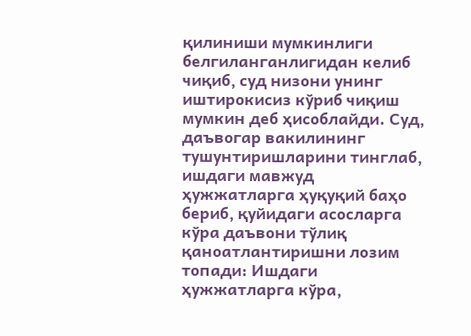қилиниши мумкинлиги белгиланганлигидан келиб чиқиб, суд низони унинг иштирокисиз кўриб чиқиш мумкин деб ҳисоблайди. Суд, даъвогар вакилининг тушунтиришларини тинглаб, ишдаги мавжуд ҳужжатларга ҳуқуқий баҳо бериб, қуйидаги асосларга кўра даъвони тўлиқ қаноатлантиришни лозим топади: Ишдаги ҳужжатларга кўра,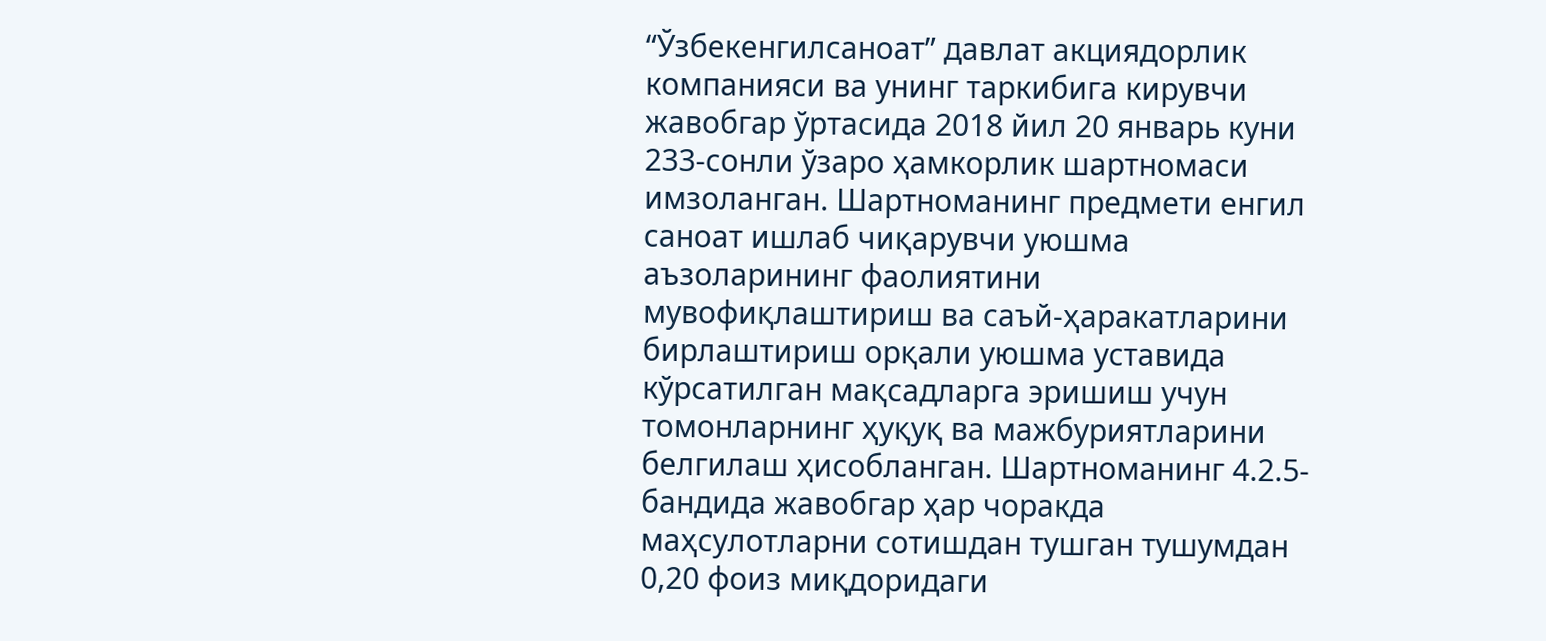“Ўзбекенгилсаноат” давлат акциядорлик компанияси ва унинг таркибига кирувчи жавобгар ўртасида 2018 йил 20 январь куни 233-сонли ўзаро ҳамкорлик шартномаси имзоланган. Шартноманинг предмети енгил саноат ишлаб чиқарувчи уюшма аъзоларининг фаолиятини мувофиқлаштириш ва саъй-ҳаракатларини бирлаштириш орқали уюшма уставида кўрсатилган мақсадларга эришиш учун томонларнинг ҳуқуқ ва мажбуриятларини белгилаш ҳисобланган. Шартноманинг 4.2.5-бандида жавобгар ҳар чоракда маҳсулотларни сотишдан тушган тушумдан 0,20 фоиз миқдоридаги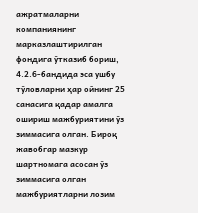ажратмаларни компаниянинг марказлаштирилган фондига ўтказиб бориш, 4.2.6-бандида эса ушбу тўловларни ҳар ойнинг 25 санасига қадар амалга ошириш мажбуриятини ўз зиммасига олган. Бироқ жавобгар мазкур шартномага асосан ўз зиммасига олган мажбуриятларни лозим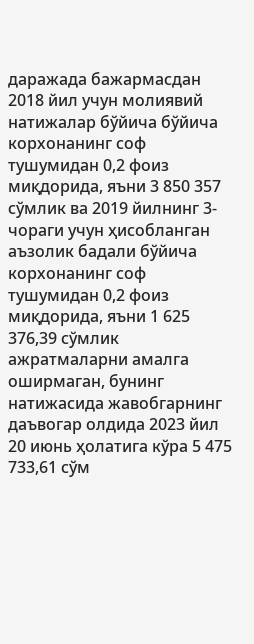даражада бажармасдан 2018 йил учун молиявий натижалар бўйича бўйича корхонанинг соф тушумидан 0,2 фоиз миқдорида, яъни 3 850 357 сўмлик ва 2019 йилнинг 3-чораги учун ҳисобланган аъзолик бадали бўйича корхонанинг соф тушумидан 0,2 фоиз миқдорида, яъни 1 625 376,39 сўмлик ажратмаларни амалга оширмаган, бунинг натижасида жавобгарнинг даъвогар олдида 2023 йил 20 июнь ҳолатига кўра 5 475 733,61 сўм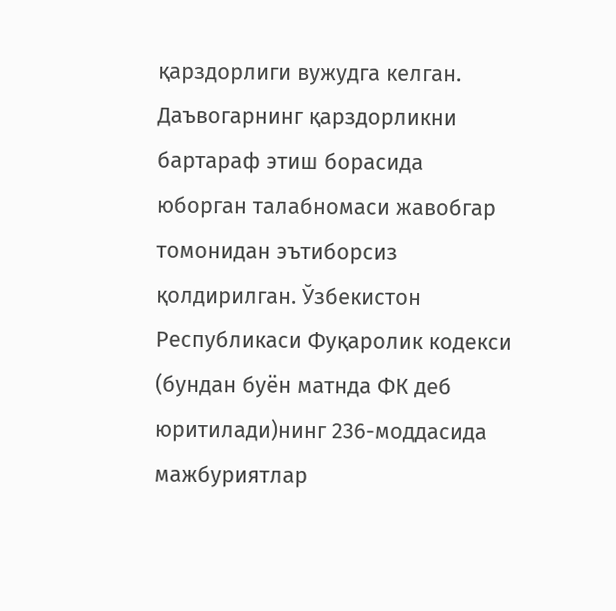қарздорлиги вужудга келган. Даъвогарнинг қарздорликни бартараф этиш борасида юборган талабномаси жавобгар томонидан эътиборсиз қолдирилган. Ўзбекистон Республикаси Фуқаролик кодекси (бундан буён матнда ФК деб юритилади)нинг 236-моддасида мажбуриятлар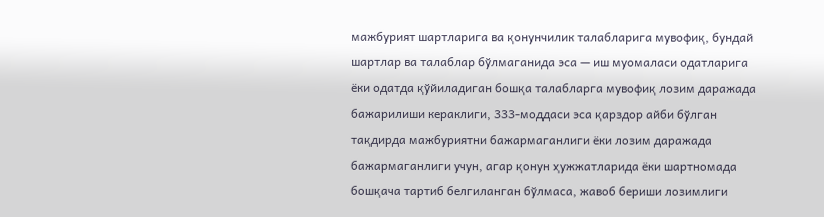мажбурият шартларига ва қонунчилик талабларига мувофиқ, бундай шартлар ва талаблар бўлмаганида эса — иш муомаласи одатларига ёки одатда қўйиладиган бошқа талабларга мувофиқ лозим даражада бажарилиши кераклиги, 333-моддаси эса қарздор айби бўлган тақдирда мажбуриятни бажармаганлиги ёки лозим даражада бажармаганлиги учун, агар қонун ҳужжатларида ёки шартномада бошқача тартиб белгиланган бўлмаса, жавоб бериши лозимлиги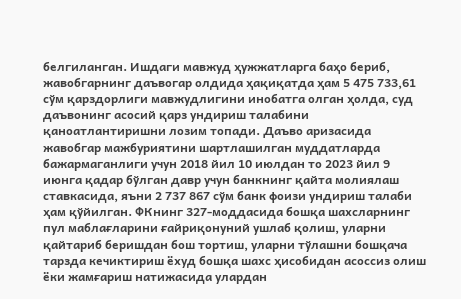белгиланган. Ишдаги мавжуд ҳужжатларга баҳо бериб, жавобгарнинг даъвогар олдида ҳақиқатда ҳам 5 475 733,61 сўм қарздорлиги мавжудлигини инобатга олган ҳолда, суд даъвонинг асосий қарз ундириш талабини қаноатлантиришни лозим топади. Даъво аризасида жавобгар мажбуриятини шартлашилган муддатларда бажармаганлиги учун 2018 йил 10 июлдан то 2023 йил 9 июнга қадар бўлган давр учун банкнинг қайта молиялаш ставкасида, яъни 2 737 867 сўм банк фоизи ундириш талаби ҳам қўйилган. ФКнинг 327-моддасида бошқа шахсларнинг пул маблағларини ғайриқонуний ушлаб қолиш, уларни қайтариб беришдан бош тортиш, уларни тўлашни бошқача тарзда кечиктириш ёхуд бошқа шахс ҳисобидан асоссиз олиш ёки жамғариш натижасида улардан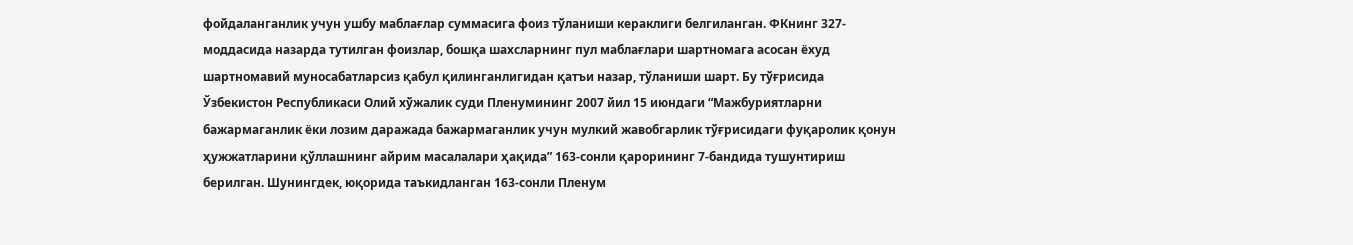фойдаланганлик учун ушбу маблағлар суммасига фоиз тўланиши кераклиги белгиланган. ФКнинг 327-моддасида назарда тутилган фоизлар, бошқа шахсларнинг пул маблағлари шартномага асосан ёхуд шартномавий муносабатларсиз қабул қилинганлигидан қатъи назар, тўланиши шарт. Бу тўғрисида Ўзбекистон Республикаси Олий хўжалик суди Пленумининг 2007 йил 15 июндаги “Мажбуриятларни бажармаганлик ёки лозим даражада бажармаганлик учун мулкий жавобгарлик тўғрисидаги фуқаролик қонун ҳужжатларини қўллашнинг айрим масалалари ҳақида” 163-сонли қарорининг 7-бандида тушунтириш берилган. Шунингдек, юқорида таъкидланган 163-сонли Пленум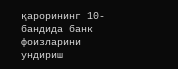қарорининг 10-бандида банк фоизларини ундириш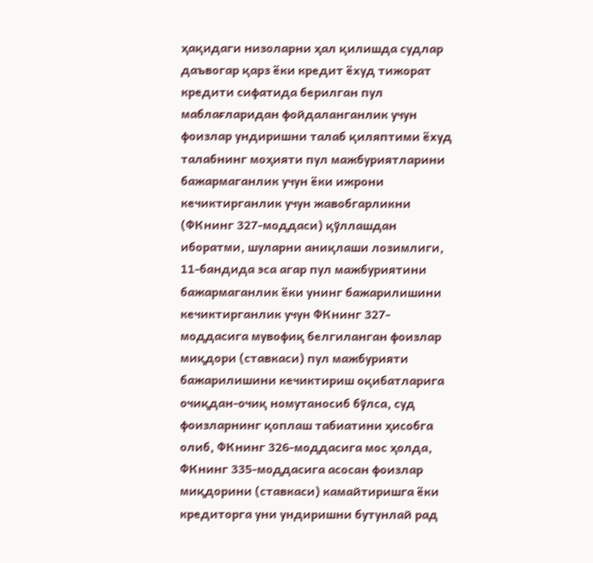ҳақидаги низоларни ҳал қилишда судлар даъвогар қарз ёки кредит ёхуд тижорат кредити сифатида берилган пул маблағларидан фойдаланганлик учун фоизлар ундиришни талаб қиляптими ёхуд талабнинг моҳияти пул мажбуриятларини бажармаганлик учун ёки ижрони кечиктирганлик учун жавобгарликни (ФКнинг 327-моддаси) қўллашдан иборатми, шуларни аниқлаши лозимлиги, 11-бандида эса агар пул мажбуриятини бажармаганлик ёки унинг бажарилишини кечиктирганлик учун ФКнинг 327-моддасига мувофиқ белгиланган фоизлар миқдори (ставкаси) пул мажбурияти бажарилишини кечиктириш оқибатларига очиқдан-очиқ номутаносиб бўлса, суд фоизларнинг қоплаш табиатини ҳисобга олиб, ФКнинг 326-моддасига мос ҳолда, ФКнинг 335-моддасига асосан фоизлар миқдорини (ставкаси) камайтиришга ёки кредиторга уни ундиришни бутунлай рад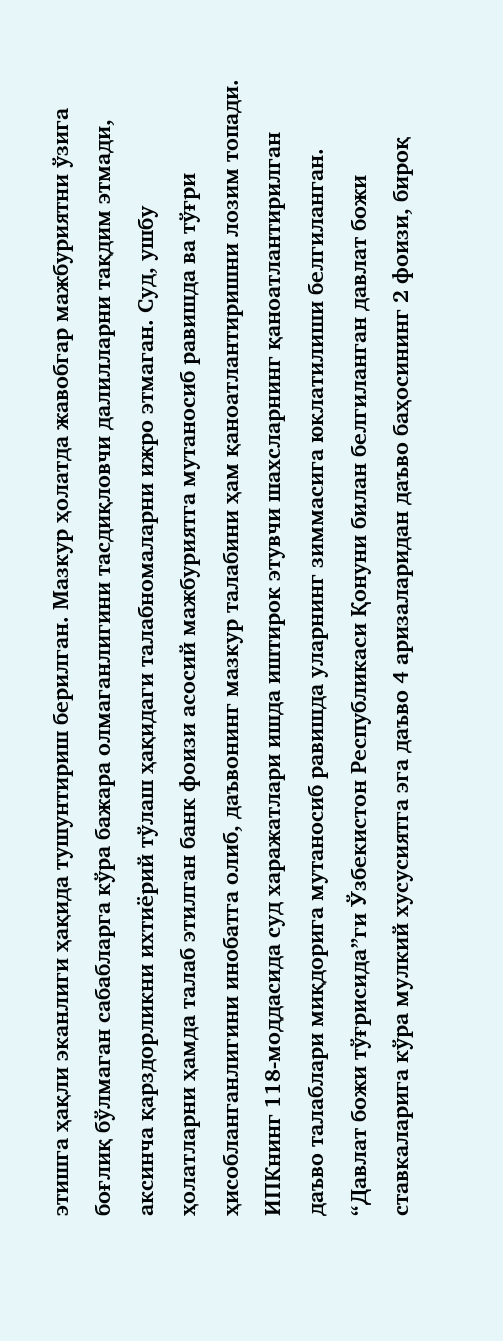этишга ҳақли эканлиги ҳақида тушунтириш берилган. Мазкур ҳолатда жавобгар мажбуриятни ўзига боғлиқ бўлмаган сабабларга кўра бажара олмаганлигини тасдиқловчи далилларни тақдим этмади, аксинча қарздорликни ихтиёрий тўлаш ҳақидаги талабномаларни ижро этмаган. Суд, ушбу ҳолатларни ҳамда талаб этилган банк фоизи асосий мажбуриятга мутаносиб равишда ва тўғри ҳисобланганлигини инобатга олиб, даъвонинг мазкур талабини ҳам қаноатлантиришни лозим топади. ИПКнинг 118-моддасида суд харажатлари ишда иштирок этувчи шахсларнинг қаноатлантирилган даъво талаблари миқдорига мутаносиб равишда уларнинг зиммасига юклатилиши белгиланган. “Давлат божи тўғрисида”ги Ўзбекистон Республикаси Қонуни билан белгиланган давлат божи ставкаларига кўра мулкий хусусиятга эга даъво 4 аризаларидан даъво баҳосининг 2 фоизи, бироқ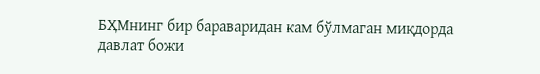БҲМнинг бир бараваридан кам бўлмаган миқдорда давлат божи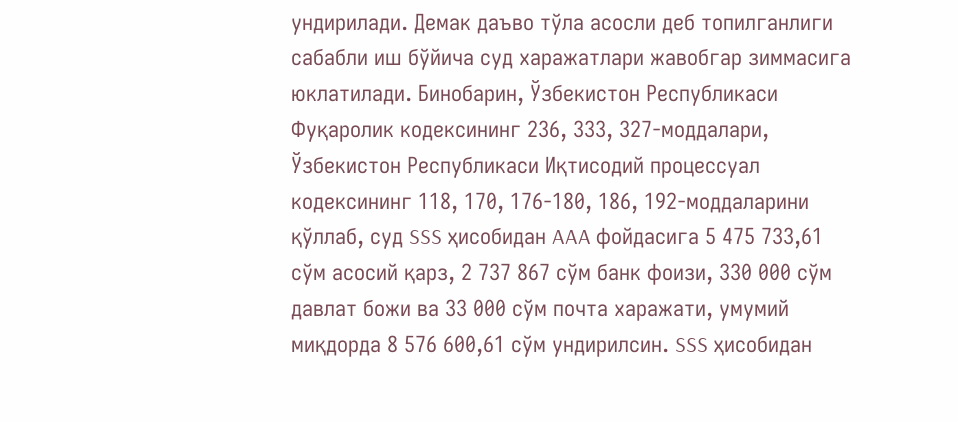ундирилади. Демак даъво тўла асосли деб топилганлиги сабабли иш бўйича суд харажатлари жавобгар зиммасига юклатилади. Бинобарин, Ўзбекистон Республикаси Фуқаролик кодексининг 236, 333, 327-моддалари, Ўзбекистон Республикаси Иқтисодий процессуал кодексининг 118, 170, 176-180, 186, 192-моддаларини қўллаб, суд SSS ҳисобидан AAA фойдасига 5 475 733,61 сўм асосий қарз, 2 737 867 сўм банк фоизи, 330 000 сўм давлат божи ва 33 000 сўм почта харажати, умумий миқдорда 8 576 600,61 сўм ундирилсин. SSS ҳисобидан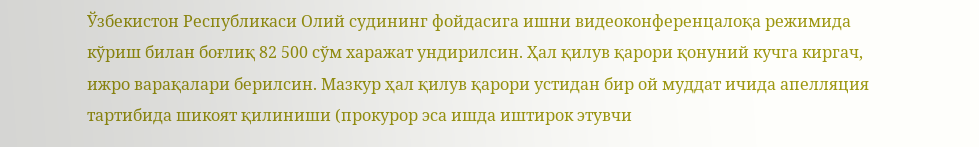Ўзбекистон Республикаси Олий судининг фойдасига ишни видеоконференцалоқа режимида кўриш билан боғлиқ 82 500 сўм харажат ундирилсин. Ҳал қилув қарори қонуний кучга киргач, ижро варақалари берилсин. Мазкур ҳал қилув қарори устидан бир ой муддат ичида апелляция тартибида шикоят қилиниши (прокурор эса ишда иштирок этувчи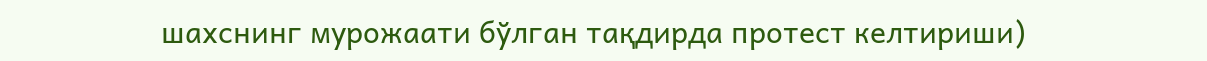шахснинг мурожаати бўлган тақдирда протест келтириши)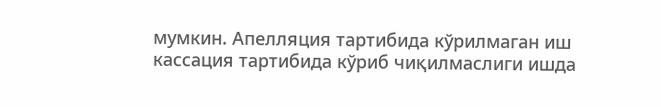мумкин. Апелляция тартибида кўрилмаган иш кассация тартибида кўриб чиқилмаслиги ишда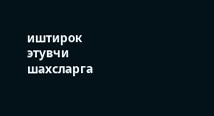иштирок этувчи шахсларга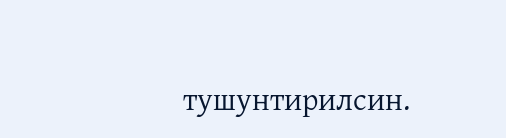тушунтирилсин.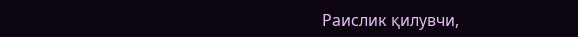Раислик қилувчи,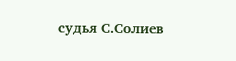судья С.Солиев